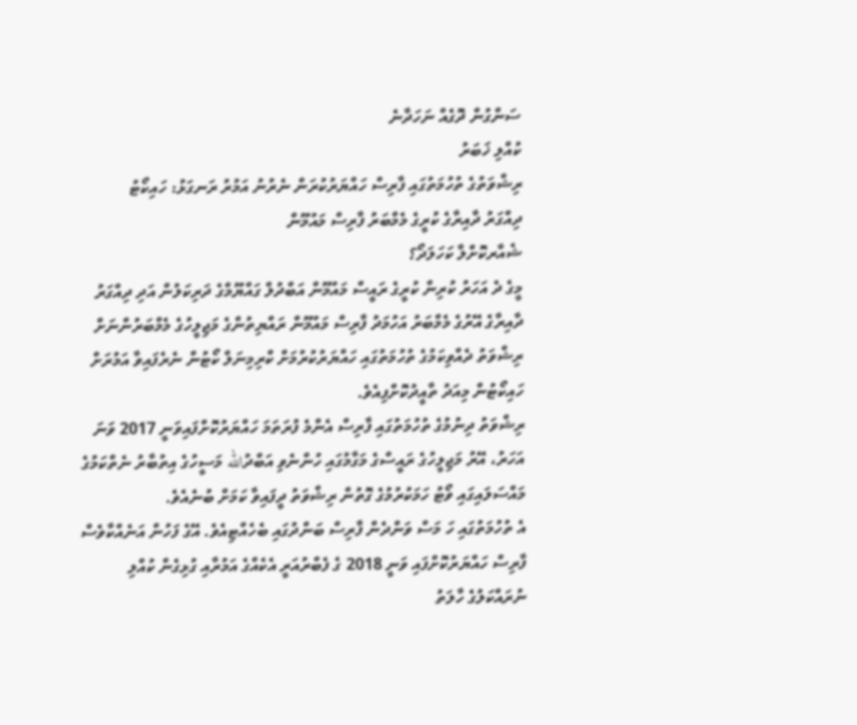ސަންގުން ދޮގެއް ނަހަދާނެ
ކުއްލި ޚަބަރު
ރިޝްވަތުގެ ތުހުމަތުގައި ފާރިސް ހައްޔަރުކުރަން ނެރުނު އަމުރު ރަނގަޅު: ހައިކޯޓު
ދިއްގަރު ދާއިރާގެ ކުރީގެ މެމްބަރު ފާރިސް މައުމޫން
ޝެއާރކޮށްލާ ކަހަލަދޯ؟
މީގެ ދެ އަހަރު ކުރިން ކުރީގެ ރައީސް މައުމޫން އަބްދުލް ގައްޔޫމްގެ ދަރިކަލުން އަދި ދިއްގަރު ދާއިރާގެ އޭރުގެ މެމްބަރު އަހުމަދު ފާރިސް މައުމޫން ރައްޔިތުންގެ މަޖިލީހުގެ މެމްބަރުންނަށް ރިޝްވަތު ދެއްވިކަމުގެ ތުހުމަތުގައި ހައްޔަރުކުރުމަށް ކްރިމިނަލް ކޯޓުން ނެރެފައިވާ އަމުރަށް ހައިކޯޓުން މިއަދު ތާއީދުކޮށްފިއެވެ.
ރިޝްވަތު ދިނުމުގެ ތުހުމަތުގައި ފާރިސް އެންމެ ފުރަތަމަ ހައްޔަރުކޮށްފައިވަނީ 2017 ވަނަ އަހަރު، އޭރު މަޖިލީހުގެ ރައީސްގެ މަގާމުގައި ހުންނެވި އަބްދުالله މަސީހުގެ އިތުބާރު ނެތްކަމުގެ މައްސަލައިގައި ވޯޓު ހަމަކުރުމުގެ ގޮތުން ރިޝްވަތު ދީފައިވާ ކަމަށް ބުނެއެވެ.
އެ ތުހުމަތުގައި ހަ މަސް ވަންދެން ފާރިސް ބަންދުގައި ބެހެއްޓިއެވެ. އޭގެ ފަހުން އަނެއްކާވެސް ފާރިސް ހައްޔަރުކޮށްފައި ވަނީ 2018 ގެ ފެބްރުއަރީ އެކެއްގެ އަމުރާއި ގުޅިގެން ކުއްލި ނުރައްކަލުގެ ހާލަތު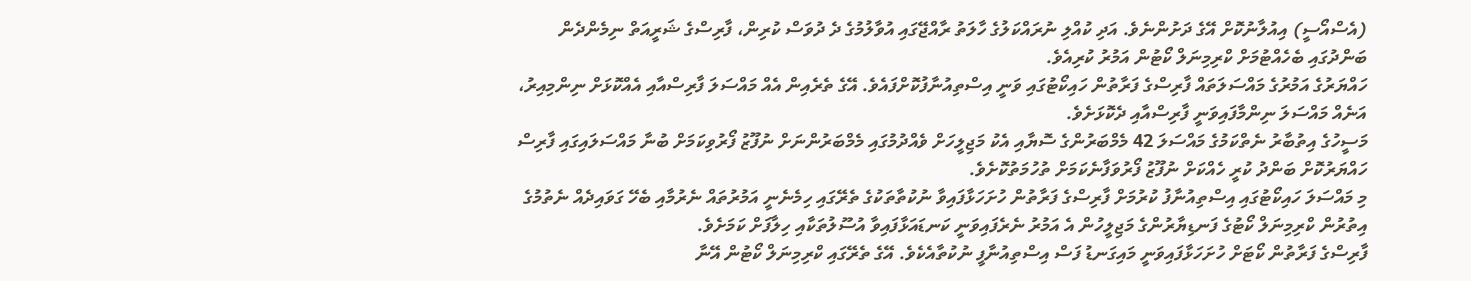(އެސްއޯސީ) އިއުލާނުކޮށް އޭގެ ދަށުންނެވެ. އަދި ކުއްލި ނުރައްކަލުގެ ހާލަތު ރާއްޖޭގައި އުވާލުމުގެ ދެ ދުވަސް ކުރިން، ފާރިސްގެ ޝަރީއަތް ނިމެންދެން ބަންދުގައި ބެހެއްޓުމަށް ކްރިމިނަލް ކޯޓުން އަމުރު ކުރިއެވެ.
ހައްޔަރުގެ އަމުރުގެ މައްސަލަތައް ފާރިސްގެ ފަރާތުން ހައިކޯޓުގައި ވަނީ އިސްތިއުނާފުކޮށްފައެވެ. އޭގެ ތެރެއިން އެއް މައްސަލަ ފާރިސްއާއި އެއްކޮޅަށް ނިންމިއިރު، އަނެއް މައްސަލަ ނިންމާފައިވަނީ ފާރިސްއާއި ދެކޮޅަށެވެ.
މަސީހުގެ އިތުބާރު ނެތްކަމުގެ މައްސަލަ 42 މެމްބަރުންގެ ސޮޔާއި އެކު މަޖިލީހަށް ވެއްދުމުގައި މެމްބަރުންނަށް ނުފޫޒު ފޯރުވިކަމަށް ބުނާ މައްސަލައިގައި ފާރިސް ހައްޔަރުކޮށް ބަންދު ކުރީ ހެއްކަށް ނުފޫޒު ފޯރުވަފާނެކަމަށް ތުހުމަތުކޮށެވެ.
މި މައްސަލަ ހައިކޯޓުގައި އިސްތިއުނާފު ކުރުމަށް ފާރިސްގެ ފަރާތުން ހުށަހަޅާފައިވާ ނުކުތާތަކުގެ ތެރޭގައި ހިމެނެނީ އަމުރުތައް ނެރުމާއި ބެހޭ ގަވައިދެއް ނެތުމުގެ އިތުރުން ކްރިމިނަލް ކޯޓުގެ ފަނޑިޔާރުންގެ މަޖިލީހުން އެ އަމުރު ނެރެފައިވަނީ ކަނޑައަޅާފައިވާ އުސޫލުތަކާއި ހިލާފަށް ކަމަށެވެ.
ފާރިސްގެ ފަރާތުން ކޯޓަށް ހުށަހަޅާފައިވަނީ މައިގަނޑު ފަސް އިސްތިއުނާފީ ނުކުތާއެކެވެ. އޭގެ ތެރޭގައި ކްރިމިނަލް ކޯޓުން އޭނާ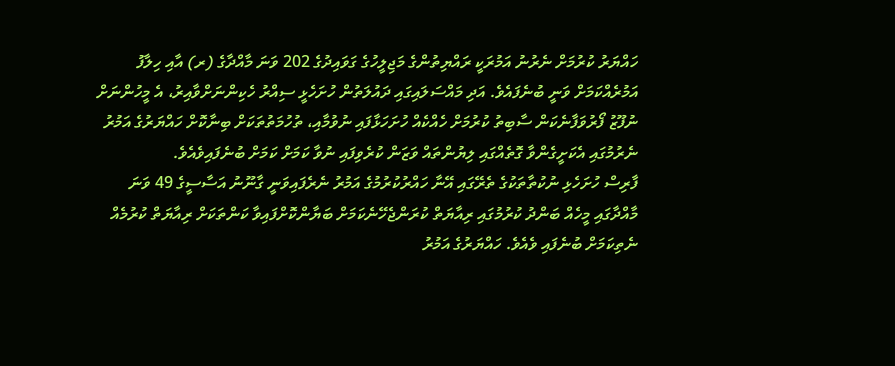ހައްޔަރު ކުރުމަށް ނެރުނު އަމުރަކީ ރައްޔިތުންގެ މަޖިލީހުގެ ގަވައިދުގެ 202 ވަނަ މާއްދާގެ (ރ) އާއި ހިލާފު އަމުރެއްކަމަށް ވަނީ ބުނެފައެވެ. އަދި މައްސަލައިގައި ދައުލަތުން ހުށަހެޅީ ސިއްރު ހެކިންނަށްވާއިރު، އެ މީހުންނަށް ނުފޫޒު ފޯރުވަފާނެކަން ސާބިތު ކުރުމަށް ހެއްކެއް ހުށަހަޅާފައި ނުވުމާއި، ތުހުމަތުތަކަށް ބިނާކޮށް ހައްޔަރުގެ އަމުރު ނެރުމުގައި އެކަށީގެންވާ ގޮތެއްގައި ލިޔުންތައް ވަޒަން ކުރެވިފައި ނުވާ ކަމަށް ކަމަށް ބުނެފައިވެއެވެ.
ފާރިސް ހުށަހެޅި ނުކުތާތަކުގެ ތެރޭގައި އޭނާ ހައްރުކުރުމުގެ އަމުރު ނެރެފައިވަނީ ގާނޫނު އަސާސީގެ 49 ވަނަ މާއްދާގައި މީހެއް ބަންދު ކުރުމުގައި ރިއާޔަތް ކުރަންޖެހޭނެކަމަށް ބަޔާންކޮށްފައިވާ ކަންތަކަށް ރިއާޔަތް ކުރުމެއް ނެތިކަމަށް ބުނެފައި ވެއެވެ. ހައްޔަރުގެ އަމުރު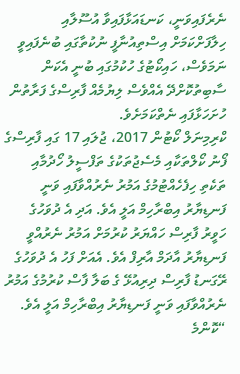ނެރެފައިވަނީ، ކަނޑައަޅާފައިވާ އުސޫލާއި ހިލާފަށްކަމަށް އިސްތިއުނާފީ ނުކުތާގައި ބުނެފައިވީ ނަމަވެސް، ހައިކޯޓުގެ ހުކުމުގައި ބުނީ އެކަން ސާބިތުކޮށްދޭ އެއްވެސް ލިޔުމެއް ފާރިސްގެ ފަރާތުން ހުށަހަޅާފައި ނެތްކަމަށެވެ.
ކްރިމިނަލް ކޯޓުން 2017، ޖުލައި 17 ގައި ފާރިސްގެ ފޯނު ކޯލްތަކާއި މެސެޖުތަކުގެ ތަފްސީލު ހޯދުމާއި ތަކެތި ހިފެހެއްޓުމުގެ އަމުރު ނެރުއްވާފައި ވަނީ ފަނޑިޔާރު އިބްރާހިމް އަލީ އެވެ. އަދި އެ ދުވަހުގެ ހަވީރު ފާރިސް ހައްޔަރު ކުރުމަށް އަމުރު ނެރުއްވީ ފަނޑިޔާރު އާދަމް އާރިފް އެވެ. އެއަށް ފަހު އެ ދުވަހުގެ ރޭގަނޑު ފާރިސް ދިރިއުޅޭ ގެ ބަލާ ފާސް ކުރުމުގެ އަމުރު ނެރުއްވާފައި ވަނީ ފަނޑިޔާރު އިބްރާހިމް އަލީ އެވެ.
“ކޮންމެ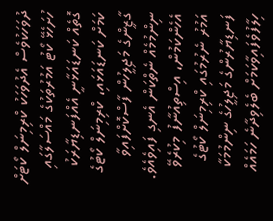ދުވަހަކުވެސް އެދުވަހަކު ކްރިމިނަލް ކޯޓަށް ހުށަހެޅޭ ކޯޓު އަމުރުތަކުގެ މައްސަލާގައި ގޮތެއް ކަނޑައަޅާނީ އެއްފަނޑިޔާރަކު ކަމަށް ކަނޑައަޅައި، ކްރިމިނަލް ކޯޓުގެ ގާޒީންގެ މަޖިލީހުން ފާސްކޮށްފައިވާ ނިންމުމެއް ނެތްކަން އެނގި ފައިވެއެވެ. އެހެންކަމުން، އިސްތިއުނާފު މިކުރެވޭ އަމުރު ނެރުމުގައި ކްރިމިނަލް ކޯޓުގެ ފަނޑިޔާރުންގެ މަޖިލީހުގެ ނިންމުމަކާ ހިލާފުވެފައިވާކަމަށް ބެލެވިދާނެ ހަމައެއް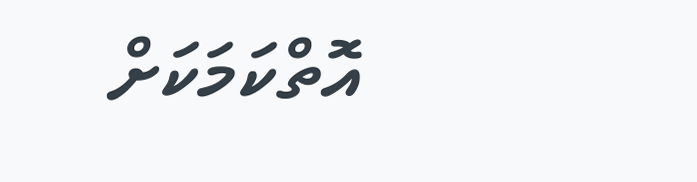އޮތްކަމަކަށް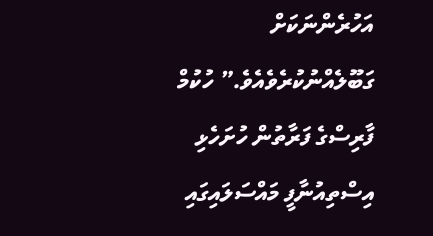އަހުރެންނަކަށް ގަބޫލެއްނުކުރެވެއެވެ.” ހުކުމް
ފާރިސްގެ ފަރާތުން ހުށަހެޅި އިސްތިއުނާފީ މައްސަލައިގައި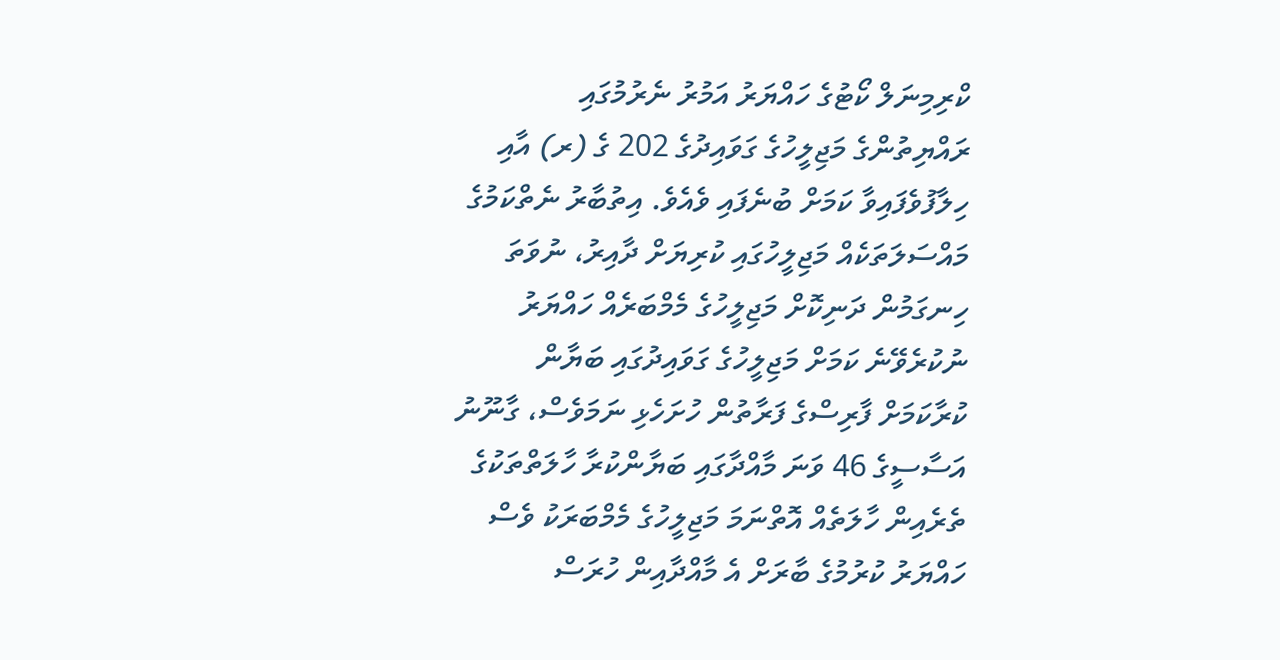ކްރިމިނަލް ކޯޓުގެ ހައްޔަރު އަމުރު ނެރުމުގައި ރައްޔިތުންގެ މަޖިލީހުގެ ގަވައިދުގެ 202 ގެ (ރ) އާއި ހިލާފުވެފައިވާ ކަމަށް ބުނެފައި ވެއެވެ. އިތުބާރު ނެތްކަމުގެ މައްސަލަތަކެއް މަޖިލީހުގައި ކުރިޔަށް ދާއިރު، ނުވަތަ ހިނގަމުން ދަނިކޮށް މަޖިލީހުގެ މެމްބަރެއް ހައްޔަރު ނުކުރެވޭނެ ކަމަށް މަޖިލީހުގެ ގަވައިދުގައި ބަޔާން ކުރާކަމަށް ފާރިސްގެ ފަރާތުން ހުށަހެޅި ނަމަވެސް، ގާނޫނު އަސާސީގެ 46 ވަނަ މާއްދާގައި ބަޔާންކުރާ ހާލަތްތަކުގެ ތެރެއިން ހާލަތެއް އޮތްނަމަ މަޖިލީހުގެ މެމްބަރަކު ވެސް ހައްޔަރު ކުރުމުގެ ބާރަށް އެ މާއްދާއިން ހުރަސް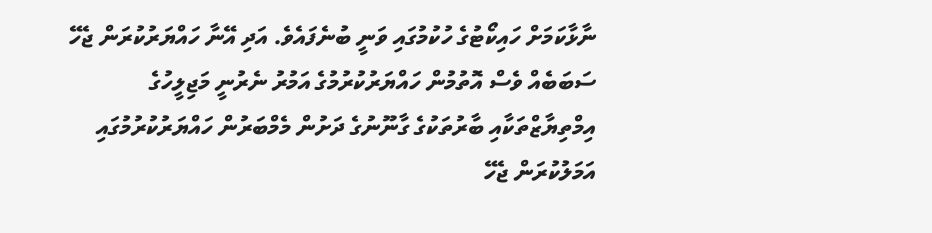ނާޅާކަމަށް ހައިކޯޓުގެ ހުކުމުގައި ވަނީ ބުނެފައެވެ. އަދި އޭނާ ހައްޔަރުކުރަން ޖެހޭ ސަބަބެއް ވެސް އޮތުމުން ހައްޔަރުކުރުމުގެ އަމުރު ނެރުނީ މަޖިލީހުގެ އިމްތިޔާޒްތަކާއި ބާރުތަކުގެ ގާނޫނުގެ ދަށުން މެމްބަރުން ހައްޔަރުކުރުމުގައި އަމަލުކުރަން ޖެހޭ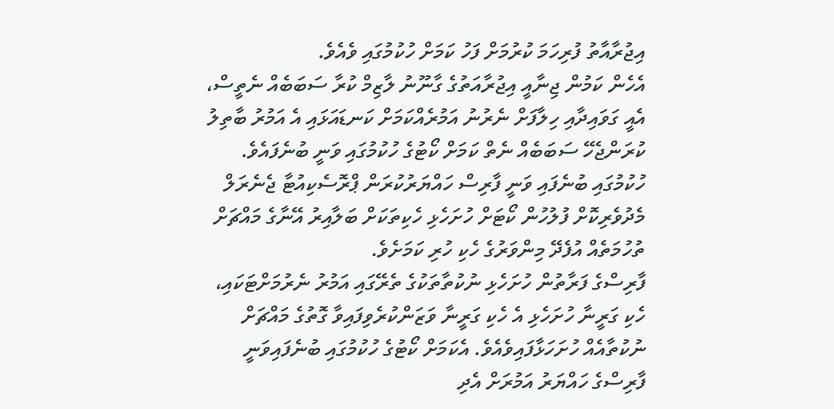އިޖުރާއާތު ފުރިހަމަ ކުރުމަށް ފަހު ކަމަށް ހުކުމުގައި ވެއެވެ.
އެހެން ކަމުން ޖިނާއީ އިޖުރާއަތުގެ ގާނޫނު ލާޒިމް ކުރާ ސަބަބެއް ނެތީސް، އެއީ ގަވައިދާއި ހިލާފަށް ނެރުނު އަމުރެއްކަމަށް ކަނޑައަޅައި އެ އަމުރު ބާތިލު ކުރަންޖެހޭ ސަބަބެއް ނެތް ކަމަށް ކޯޓުގެ ހުކުމުގައި ވަނީ ބުނެފައެވެ.
ހުކުމުގައި ބުނެފައި ވަނީ ފާރިސް ހައްޔަރުކުރަން ޕްރޮސެކިއުޓާ ޖެނެރަލް މެދުވެރިކޮށް ފުލުހުން ކޯޓަށް ހުށަހެޅި ހެކިތަކަށް ބަލާއިރު އޭނާގެ މައްޗަށް ތުހުމަތެއް އުފެދޭ މިންވަރުގެ ހެކި ހުރި ކަމަށެވެ.
ފާރިސްގެ ފަރާތުން ހުށަހެޅި ނުކުތާތަކުގެ ތެރޭގައި އަމުރު ނެރުމަށްޓަކައި، ހެކި ގަރީނާ ހުށަހެޅި އެ ހެކި ގަރީނާ ވަޒަންކުރެވިފައިވާ ގޮތުގެ މައްޗަށް ނުކުތާއެއް ހުށަހަޅާފައިވެއެވެ. އެކަމަށް ކޯޓުގެ ހުކުމުގައި ބުނެފައިވަނީ ފާރިސްގެ ހައްޔަރު އަމުރަށް އެދި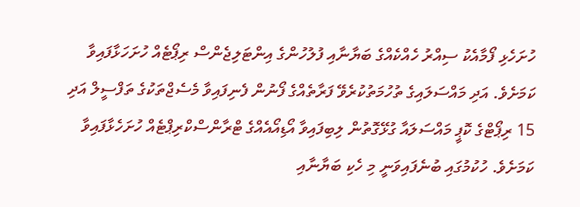ހުށަހެޅި ފޯމާއެކު ސިއްރު ހެއްކެއްގެ ބަޔާނާއި ފުލުހުންގެ އިންޓަލިޖެންސް ރިޕޯޓެއް ހުށަހަޅާފައިވާ ކަމަށެވެ. އަދި މައްސަލައިގެ ތުހުމަތުކުރެވޭ ފަރާތެއްގެ ފޯނުން ފެނިފައިވާ މެސެޖްތަކުގެ ތަފްސީލް އަދި 15 ރިޕޯޓްގެ ކޮޕީ މައްސަލައާ ގުޅޭގޮތުން ލިބިފައިވާ އޯޑިއޯއެއްގެ ޓްރާންސްކްރިޕްޓެއް ހުށަހެޅާފައިވާ ކަމަށެވެ. ހުކުމުގައި ބުނެފައިވަނީ މި ހެކި ބަޔާނާއި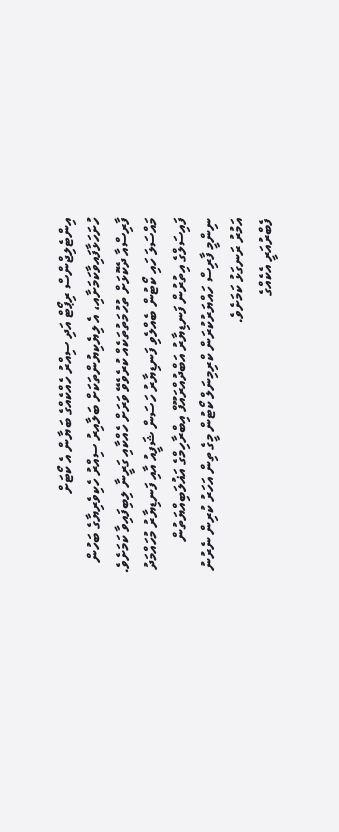އިންޓެލިޖްންސް ރިޕޯޓް އަދި ސިއްރު ހެއްކެއްގެ ބަޔާން އެ ކޯޓަށް ހުށަހަޅާފައިވާކަމަށާއި، އެ ލިޔެކިޔުންތަކަށް ބަލާއިރު ސިއްރު ހެކިވެރިޔާގެ ބަހުން ފާރިސްއާ ދެކޮޅަށް ތުހުމަތުތަކެއް ކުރެވެވޭ ވަރަށް ހެއްކާއި ގަރީނާ ލިބިފައިވާ ކަމަށެވެ.
މައްސަލަ ހައި ކޯޓުން ބެއްލެވި ފަނޑިޔާރު ހަސަން ޝަފީއު އާއި ފަނޑިޔާރު މުހައްމަދު ފައިސަލްގެ އިތުރުން ފަނޑިޔާރު އަބްދުއްރައޫފް އިބްރާހިމްގެ އަޣުލަބިއްޔަތުން ނިންމީ ފާރިސް ހައްޔަރުކުރަން ކްރިމިނަލް ކޯޓުން މީގެ ތިން އަހަރު ކުރިން ނެރުނު އަމުރު ރަނގަޅު ކަމަށެވެ.
ފެބްރުއަރީ އެކެއްގެ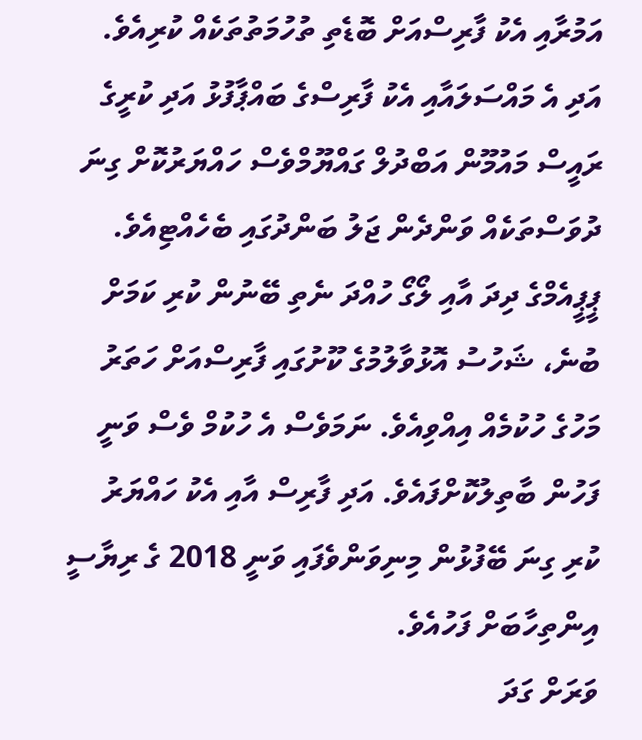އަމުރާއި އެކު ފާރިސްއަށް ބޮޑެތި ތުހުމަތުތަކެއް ކުރިއެވެ. އަދި އެ މައްސަލައާއި އެކު ފާރިސްގެ ބައްޕާފުޅު އަދި ކުރީގެ ރައީސް މައުމޫން އަބްދުލް ގައްޔޫމްވެސް ހައްޔަރުކޮށް ގިނަ ދުވަސްތަކެއް ވަންދެން ޖަލު ބަންދުގައި ބެހެއްޓިއެވެ.
ޕީޕީއެމްގެ ދިދަ އާއި ލޯގޯ ހުއްދަ ނެތި ބޭނުން ކުރި ކަމަށް ބުނެ، ޝަހުސު އޮޅުވާލުމުގެ ކޫށުގައި ފާރިސްއަށް ހަތަރު މަހުގެ ހުކުމެއް އިއްވިއެވެ. ނަމަވެސް އެ ހުކުމް ވެސް ވަނީ ފަހުން ބާތިލުކޮށްފައެވެ. އަދި ފާރިސް އާއި އެކު ހައްޔަރު ކުރި ގިނަ ބޭފުޅުން މިނިވަންވެފައި ވަނީ 2018 ގެ ރިޔާސީ އިންތިހާބަށް ފަހުއެވެ.
ވަރަށް ގަދަ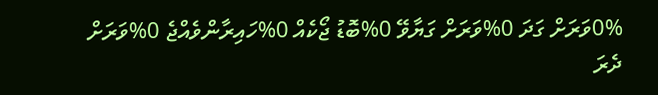0%ވަރަށް ގަދަ 0%ވަރަށް ގަޔާވޭ 0%ބޮޑު ޖޯކެއް 0%ހައިރާންވެއްޖެ 0%ވަރަށް ދެރަ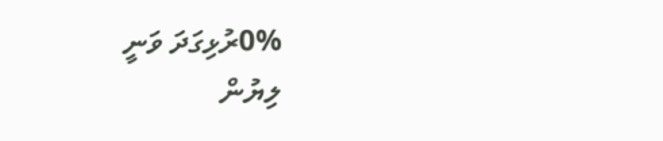0%ރުޅިގަދަ ވަނީ
ލިޔުން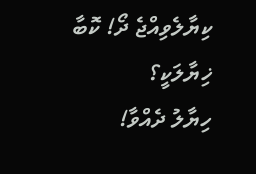ކިޔާލެވިއްޖެ ދޯ! ކޮބާ ޚިޔާލަކީ؟
ހިޔާލު ދެއްވާ!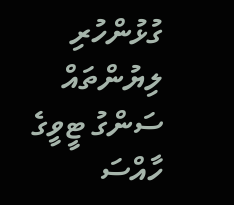ގުޅުންހުރި ލިޔުންތައް
ސަންގު ޓީވީގެ ހާއްސަ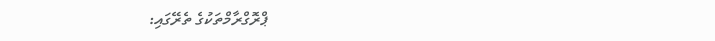ޕްރޮގްރާމްތަކުގެ ތެރޭގައި: